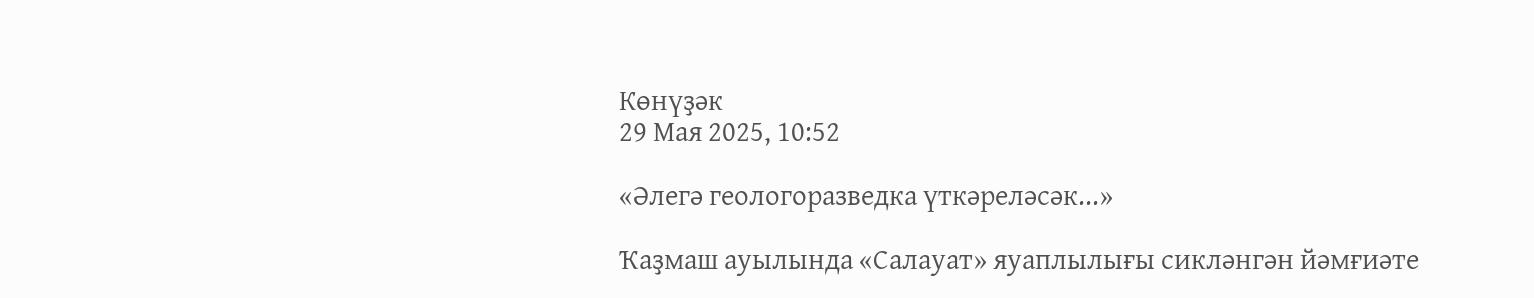Көнүҙәк
29 Мая 2025, 10:52

«Әлегә геологоразведка үткәреләсәк...»

Ҡаҙмаш ауылында «Салауат» яуаплылығы сикләнгән йәмғиәте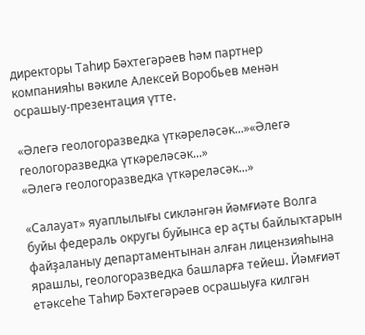директоры Таһир Бәхтегәрәев һәм партнер компанияһы вәкиле Алексей Воробьев менән осрашыу-презентация үтте.

«Әлегә геологоразведка үткәреләсәк...»«Әлегә геологоразведка үткәреләсәк...»
«Әлегә геологоразведка үткәреләсәк...»

«Салауат» яуаплылығы сикләнгән йәмғиәте Волга буйы федераль округы буйынса ер аҫты байлыҡтарын файҙаланыу департаментынан алған лицензияһына ярашлы, геологоразведка башларға тейеш. Йәмғиәт етәксеһе Таһир Бәхтегәрәев осрашыуға килгән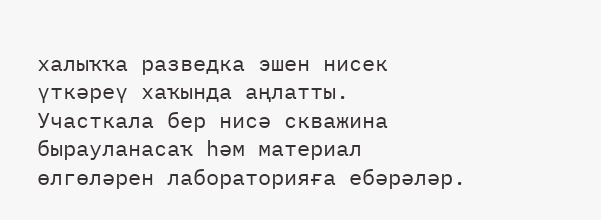халыҡҡа разведка эшен нисек үткәреү хаҡында аңлатты. Участкала бер нисә скважина бырауланасаҡ һәм материал өлгөләрен лабораторияға ебәрәләр.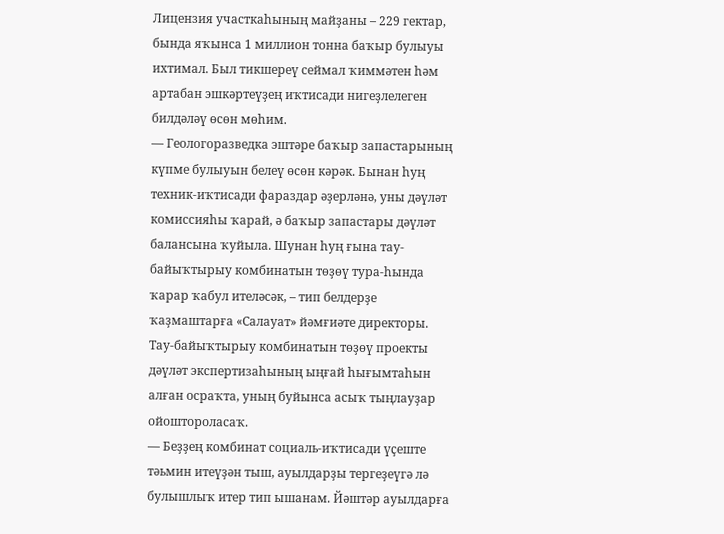Лицензия участкаһының майҙаны – 229 гектар, бында яҡынса 1 миллион тонна баҡыр булыуы ихтимал. Был тикшереү сеймал ҡиммәтен һәм артабан эшкәртеүҙең иҡтисади нигеҙлелеген билдәләү өсөн мөһим.
— Геологоразведка эштәре баҡыр запастарының күпме булыуын белеү өсөн кәрәк. Бынан һуң техник-иҡтисади фараздар әҙерләнә, уны дәүләт комиссияһы ҡарай, ә баҡыр запастары дәүләт балансына ҡуйыла. Шунан һуң ғына тау-байыҡтырыу комбинатын төҙөү тура-һында ҡарар ҡабул ителәсәк, – тип белдерҙе ҡаҙмаштарға «Салауат» йәмғиәте директоры.
Тау-байыҡтырыу комбинатын төҙөү проекты дәүләт экспертизаһының ыңғай һығымтаһын алған осраҡта, уның буйынса асыҡ тыңлауҙар ойоштороласаҡ.
— Беҙҙең комбинат социаль-иҡтисади үҫеште тәьмин итеүҙән тыш, ауылдарҙы тергеҙеүгә лә булышлыҡ итер тип ышанам. Йәштәр ауылдарға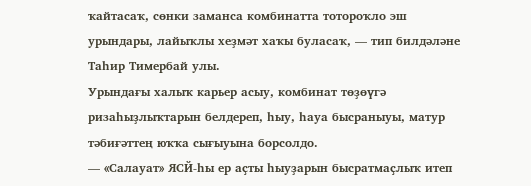ҡайтасаҡ, сөнки заманса комбинатта тотороҡло эш урындары, лайыҡлы хеҙмәт хаҡы буласаҡ, — тип билдәләне Таһир Тимербай улы.
Урындағы халыҡ карьер асыу, комбинат төҙөүгә ризаһыҙлыҡтарын белдереп, һыу, һауа бысраныуы, матур тәбиғәттең юҡҡа сығыуына борсолдо.
— «Салауат» ЯСЙ-һы ер аҫты һыуҙарын бысратмаҫлыҡ итеп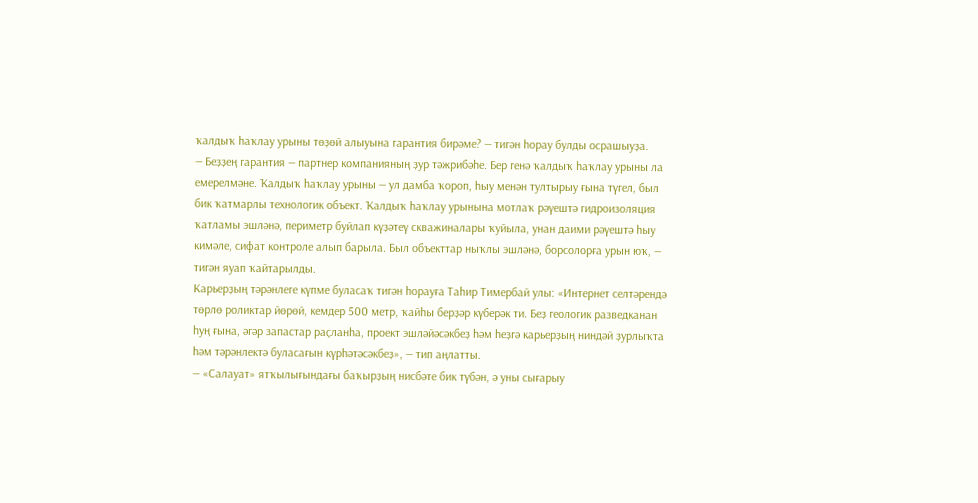ҡалдыҡ һаҡлау урыны төҙөй алыуына гарантия бирәме? — тигән һорау булды осрашыуҙа.
— Беҙҙең гарантия — партнер компанияның ҙур тәжрибәһе. Бер генә ҡалдыҡ һаҡлау урыны ла емерелмәне. Ҡалдыҡ һаҡлау урыны — ул дамба ҡороп, һыу менән тултырыу ғына түгел, был бик ҡатмарлы технологик объект. Ҡалдыҡ һаҡлау урынына мотлаҡ рәүештә гидроизоляция ҡатламы эшләнә, периметр буйлап күҙәтеү скважиналары ҡуйыла, унан даими рәүештә һыу кимәле, сифат контроле алып барыла. Был объекттар ныҡлы эшләнә, борсолорға урын юҡ, — тигән яуап ҡайтарылды.
Карьерҙың тәрәнлеге күпме буласаҡ тигән һорауға Таһир Тимербай улы: «Интернет селтәрендә төрлө роликтар йөрөй, кемдер 500 метр, ҡайһы берҙәр күберәк ти. Беҙ геологик разведканан һуң ғына, әгәр запастар раҫланһа, проект эшләйәсәкбеҙ һәм һеҙгә карьерҙың ниндәй ҙурлыҡта һәм тәрәнлектә буласағын күрһәтәсәкбеҙ», — тип аңлатты.
— «Салауат» ятҡылығындағы баҡырҙың нисбәте бик түбән, ә уны сығарыу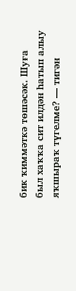бик ҡиммәткә төшәсәк. Шуға был хаҡҡа сит илдән һатып алыу яҡшыраҡ түгелме? — тигән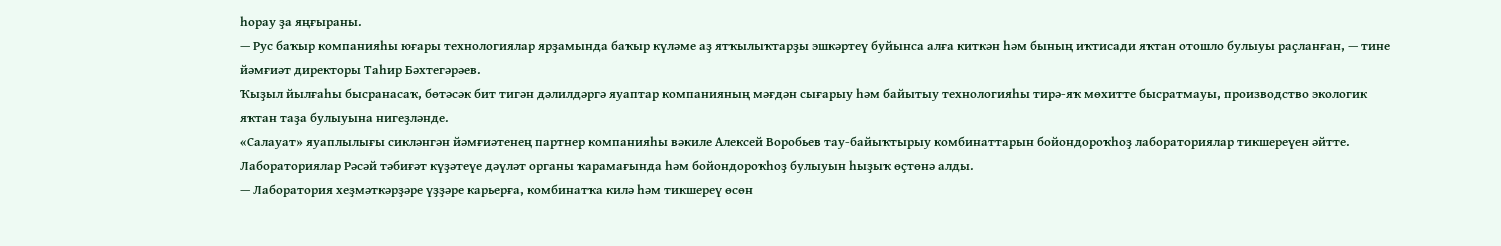һорау ҙа яңғыраны.
— Рус баҡыр компанияһы юғары технологиялар ярҙамында баҡыр күләме аҙ ятҡылыҡтарҙы эшкәртеү буйынса алға киткән һәм бының иҡтисади яҡтан отошло булыуы раҫланған, — тине йәмғиәт директоры Таһир Бәхтегәрәев.
Ҡыҙыл йылғаһы бысранасаҡ, бөтәсәк бит тигән дәлилдәргә яуаптар компанияның мәғдән сығарыу һәм байытыу технологияһы тирә-яҡ мөхитте бысратмауы, производство экологик яҡтан таҙа булыуына нигеҙләнде.
«Салауат» яуаплылығы сикләнгән йәмғиәтенең партнер компанияһы вәкиле Алексей Воробьев тау-байыҡтырыу комбинаттарын бойондороҡһоҙ лабораториялар тикшереүен әйтте. Лабораториялар Рәсәй тәбиғәт күҙәтеүе дәүләт органы ҡарамағында һәм бойондороҡһоҙ булыуын һыҙыҡ өҫтөнә алды.
— Лаборатория хеҙмәткәрҙәре үҙҙәре карьерға, комбинатҡа килә һәм тикшереү өсөн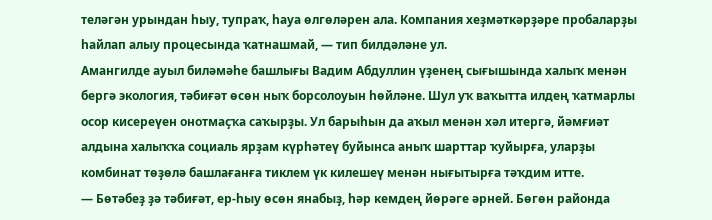теләгән урындан һыу, тупраҡ, һауа өлгөләрен ала. Компания хеҙмәткәрҙәре пробаларҙы һайлап алыу процесында ҡатнашмай, — тип билдәләне ул.
Амангилде ауыл биләмәһе башлығы Вадим Абдуллин үҙенең сығышында халыҡ менән бергә экология, тәбиғәт өсөн ныҡ борсолоуын һөйләне. Шул уҡ ваҡытта илдең ҡатмарлы осор кисереүен онотмаҫҡа саҡырҙы. Ул барыһын да аҡыл менән хәл итергә, йәмғиәт алдына халыҡҡа социаль ярҙам күрһәтеү буйынса аныҡ шарттар ҡуйырға, уларҙы комбинат төҙөлә башлағанға тиклем үк килешеү менән нығытырға тәҡдим итте.
— Бөтәбеҙ ҙә тәбиғәт, ер-һыу өсөн янабыҙ, һәр кемдең йөрәге әрней. Бөгөн районда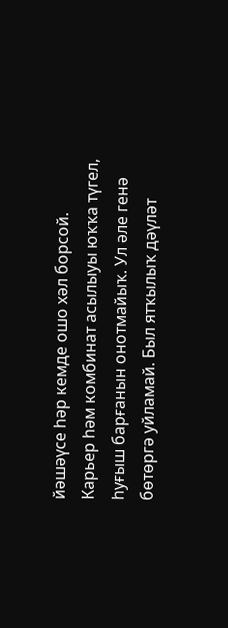йәшәүсе һәр кемде ошо хәл борсой. Карьер һәм комбинат асылыуы юҡҡа түгел, һуғыш барғанын онотмайыҡ. Ул әле генә бөтөргә уйламай. Был ятҡылыҡ дәүләт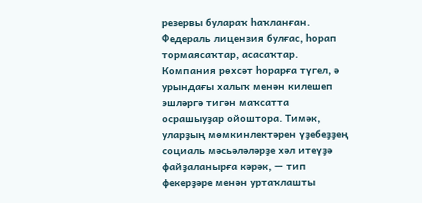резервы булараҡ һаҡланған. Федераль лицензия булғас, һорап тормаясаҡтар, асасаҡтар. Компания рөхсәт һорарға түгел, ә урындағы халыҡ менән килешеп эшләргә тигән маҡсатта осрашыуҙар ойоштора. Тимәк, уларҙың мөмкинлектәрен үҙебеҙҙең социаль мәсьәләләрҙе хәл итеүҙә файҙаланырға кәрәк, — тип фекерҙәре менән уртаҡлашты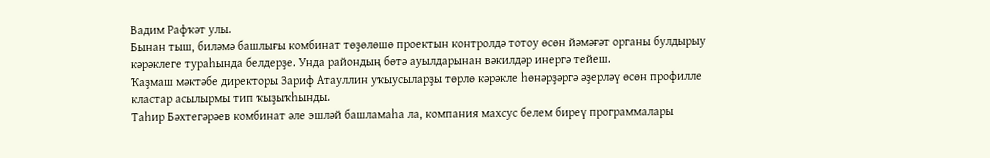Вадим Рафҡәт улы.
Бынан тыш, биләмә башлығы комбинат төҙөлөшө проектын контролдә тотоу өсөн йәмәғәт органы булдырыу кәрәклеге тураһында белдерҙе. Унда райондың бөтә ауылдарынан вәкилдәр инергә тейеш.
Ҡаҙмаш мәктәбе директоры Зариф Атауллин уҡыусыларҙы төрлө кәрәкле һөнәрҙәргә әҙерләү өсөн профилле кластар асылырмы тип ҡыҙыҡһынды.
Таһир Бәхтегәрәев комбинат әле эшләй башламаһа ла, компания махсус белем биреү программалары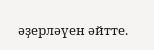әҙерләүен әйтте.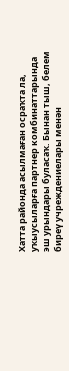Хатта районда асылмаған осраҡта ла, уҡыусыларға партнер комбинаттарында эш урындары буласаҡ. Бынан тыш, белем биреү учреждениелары менән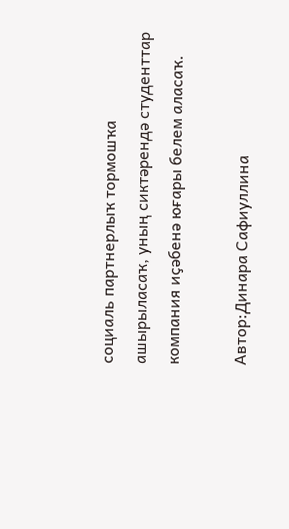социаль партнерлыҡ тормошҡа ашырыласаҡ, уның сиктәрендә студенттар компания иҫәбенә юғары белем аласаҡ.

Автор:Динара Сафиуллина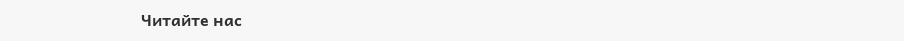Читайте нас